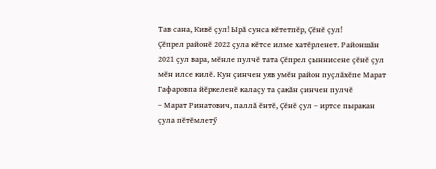Тав сана, Кивӗ çул! Ырă сунса кӗтетпӗр, Çӗнӗ çул!
Ҫӗпрел районӗ 2022 ҫула кӗтсе илме хатӗрленет. Районшӑн 2021 ҫул вара, мӗнле пулчӗ тата Çӗпрел ҫыннисене ҫӗнӗ ҫул мӗн илсе килӗ. Кун ҫинчен уяв умӗн район пуҫлӑхӗпе Марат Гафаровпа йӗркеленӗ калаçу та çакăн çинчен пулчӗ
– Марат Ринатович, паллă ӗнтӗ, Ҫӗнӗ ҫул – иртсе пыракан çула пӗтӗмлетӳ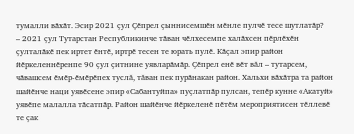тумалли вӑхӑт. Эсир 2021 ҫул Çӗпрел ҫыннисемшӗн мӗнле пулчӗ тесе шутлатӑр?
– 2021 ҫул Тутарстан Республикинче тӑван чӗлхесемпе халӑхсен пӗрлӗхӗн ҫулталӑкӗ пек иртет ӗнтӗ, иртрӗ тесен те юрать пулӗ. Кӑҫал эпир район йӗркеленнӗренпе 90 ҫул ҫитнине уявларӑмӑр. Ҫӗпрел енӗ вӗт вăл – тутарсем, чӑвашсем ӗмӗр-ӗмӗрӗпех туслă, тăван пек пурӑнакан район. Хальхи вӑхӑтра та район шайӗнче наци уявӗсене эпир «Сабантуйпа» пуҫлатпӑр пулсан, тепӗр кунне «Акатуй» уявӗпе малалла тӑсатпӑр. Район шайӗнче йӗркеленӗ пӗтӗм мероприятисен тӗллевӗ те ҫак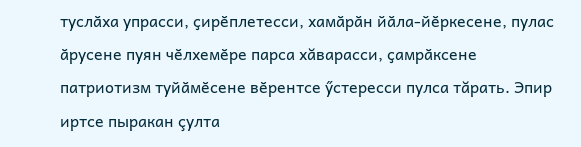туслӑха упрасси, ҫирӗплетесси, хамӑрӑн йӑла-йӗркесене, пулас ӑрусене пуян чӗлхемӗре парса хăварасси, ҫамрӑксене патриотизм туйӑмӗсене вӗрентсе ӳстересси пулса тăрать. Эпир иртсе пыракан çулта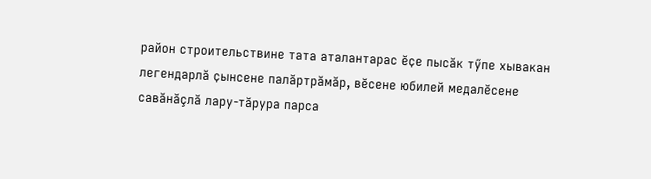район строительствине тата аталантарас ӗҫе пысӑк тӳпе хывакан легендарлӑ ҫынсене палăртрăмăр, вӗсене юбилей медалӗсене савăнăçлă лару-тăрура парса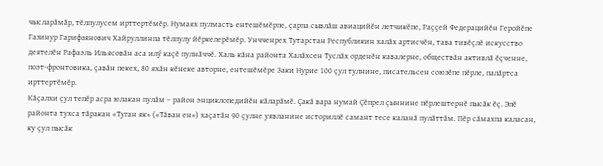чысларӑмӑр, тӗлпулусем ирттертӗмӗр. Нумаях пулмасть ентешӗмӗрпе, ҫарпа сывлӑш авиацийӗн летчикӗпе, Раҫҫей Федерацийӗн Геройӗпе Газинур Гарифзянович Хайруллинпа тӗлпулу йӗркелерӗмӗр. Унчченрех Тутарстан Республикин халӑх артисчӗн, тава тивӗҫлӗ искусство деятелӗн Рафаэль Ильясовăн аса илӳ каҫӗ пулнăччӗ. Халь кӑна районта Халӑхсен Туслӑх орденӗн кавалерне, обществăн активлă ӗҫченне, поэт-фронтовика, ҫавӑн пекех, 80 яхӑн кӗнеке авторне, ентешӗмӗре Заки Нурие 100 çул тулнине, писательсен союзӗпе пӗрле, палăртса ирттертӗмӗр.
Кӑҫалхи çул тепӗр асра юлакан пулӑм – район энциклопедийӗн кӑларӑмӗ. Ҫакӑ вара нумай Çӗпрел çыннине пӗрлештернӗ пысӑк ӗҫ. Эпӗ районта тухса тӑракан «Туган як» («Тăван ен») хаҫатӑн 90 ҫулне уявланине историллӗ самант тесе каланӑ пулӑттӑм. Пӗр сӑмахпа каласан, ку ҫул пысӑк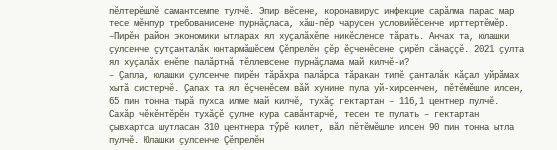пӗлтерӗшлӗ самантсемпе тулчӗ. Эпир вӗсене, коронавирус инфекцие сарӑлма парас мар тесе мӗнпур требованисене пурнăçласа, хӑш-пӗр чарусен условийӗсенче ирттертӗмӗр.
–Пирӗн район экономики ытларах ял хуҫалӑхӗпе никӗсленсе тӑрать. Анчах та, юлашки ҫулсенче ҫутҫанталӑк юнтармăшӗсем Çӗпрелӗн ҫӗр ӗҫченӗсене çирӗп сăнаççӗ. 2021 ҫулта ял хуҫалӑх енӗпе палăртнӑ тӗллевсене пурнӑҫлама май килчӗ-и?
– Ҫапла, юлашки ҫулсенче пирӗн тӑрӑхра палăрса тӑракан типӗ ҫанталӑк кӑҫал уйрӑмах хытӑ систерчӗ. Ҫапах та ял ӗҫченӗсем вӑй хунине пула уй-хирсенчен, пӗтӗмӗшле илсен, 65 пин тонна тырӑ пухса илме май килчӗ, тухӑҫ гектартан – 116,1 центнер пулчӗ. Сахӑр чӗкӗнтӗрӗн тухӑҫӗ çулне кура савӑнтарчӗ, тесен те пулать – гектартан çывхартса шутласан 310 центнера тӳрӗ килет, вăл пӗтӗмӗшле илсен 90 пин тонна ытла пулчӗ. Юлашки ҫулсенче Çӗпрелӗн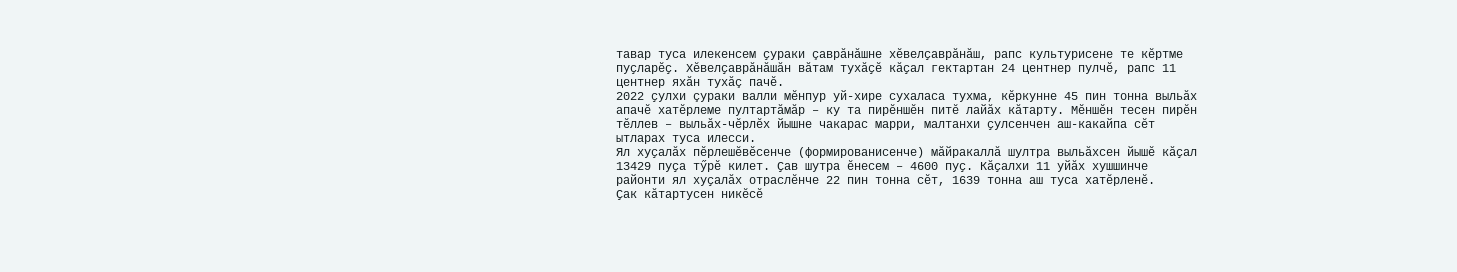тавар туса илекенсем ҫураки çаврăнăшне хӗвелҫаврӑнӑш, рапс культурисене те кӗртме пуҫларӗҫ. Хӗвелҫаврӑнӑшăн вӑтам тухӑҫӗ кӑҫал гектартан 24 центнер пулчӗ, рапс 11 центнер яхӑн тухăç пачӗ.
2022 ҫулхи çураки валли мӗнпур уй-хире сухаласа тухма, кӗркунне 45 пин тонна выльӑх апачӗ хатӗрлеме пултартӑмӑр – ку та пирӗншӗн питӗ лайӑх кӑтарту. Мӗншӗн тесен пирӗн тӗллев – выльӑх-чӗрлӗх йышне чакарас марри, малтанхи ҫулсенчен аш-какайпа сӗт ытларах туса илесси.
Ял хуҫалӑх пӗрлешӗвӗсенче (формированисенче) мăйракаллă шултра выльăхсен йышӗ кӑҫал 13429 пуҫа тӳрӗ килет. Ҫав шутра ӗнесем – 4600 пуҫ. Кӑҫалхи 11 уйӑх хушшинче районти ял хуҫалӑх отраслӗнче 22 пин тонна сӗт, 1639 тонна аш туса хатӗрленӗ.
Ҫак кӑтартусен никӗсӗ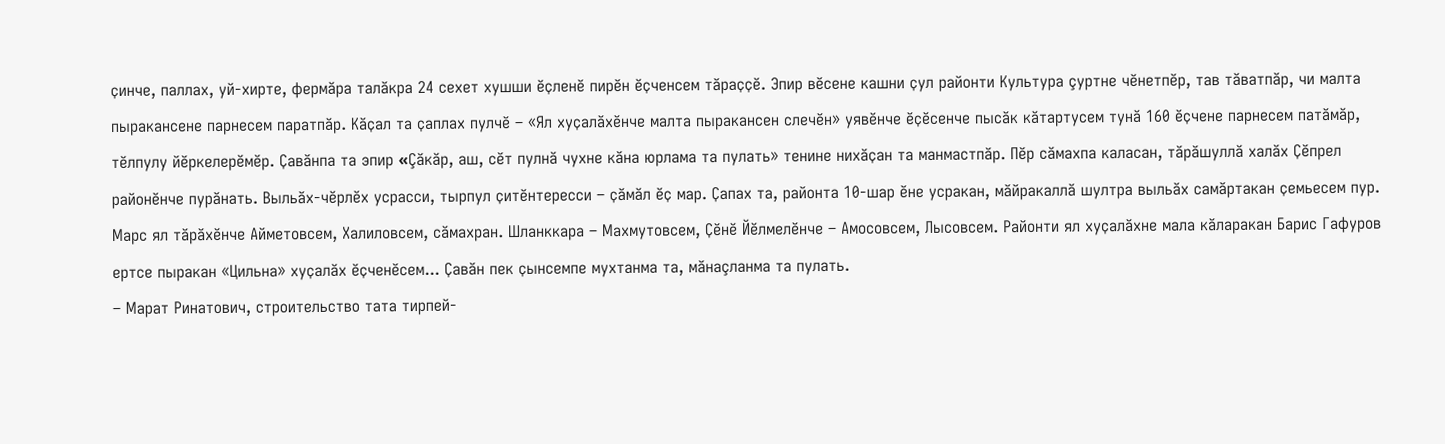ҫинче, паллах, уй-хирте, фермӑра талӑкра 24 сехет хушши ӗҫленӗ пирӗн ӗҫченсем тӑраҫҫӗ. Эпир вӗсене кашни ҫул районти Культура çуртне чӗнетпӗр, тав тӑватпӑр, чи малта пыракансене парнесем паратпӑр. Кӑҫал та ҫаплах пулчӗ – «Ял хуҫалӑхӗнче малта пыракансен слечӗн» уявӗнче ӗҫӗсенче пысӑк кӑтартусем тунӑ 160 ӗҫчене парнесем патӑмӑр, тӗлпулу йӗркелерӗмӗр. Ҫавӑнпа та эпир «Çӑкӑр, аш, сӗт пулнă чухне кăна юрлама та пулать» тенине нихӑҫан та манмастпӑр. Пӗр сӑмахпа каласан, тӑрӑшуллӑ халӑх Ҫӗпрел районӗнче пурӑнать. Выльӑх-чӗрлӗх усрасси, тырпул ҫитӗнтересси – ҫӑмӑл ӗҫ мар. Ҫапах та, районта 10-шар ӗне усракан, мӑйракаллӑ шултра выльӑх самăртакан ҫемьесем пур. Марс ял тӑрӑхӗнче Айметовсем, Халиловсем, сӑмахран. Шланккара – Махмутовсем, Ҫӗнӗ Йӗлмелӗнче – Амосовсем, Лысовсем. Районти ял хуҫалӑхне мала кăларакан Барис Гафуров ертсе пыракан «Цильна» хуҫалӑх ӗҫченӗсем... Ҫавӑн пек ҫынсемпе мухтанма та, мăнаçланма та пулать.
– Марат Ринатович, строительство тата тирпей-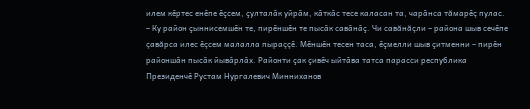илем кӗртес енӗпе ӗҫсем, ҫулталӑк уйрӑм, кӑткӑс тесе каласан та, чарӑнса тăмарӗç пулас.
– Ку район ҫыннисемшӗн те, пирӗншӗн те пысӑк савӑнӑҫ. Чи савăнăçли – района шыв сечӗпе çавăрса илес ӗçсем малалла пыраççӗ. Мӗншӗн тесен таса, ӗҫмелли шыв ҫитменни – пирӗн районшӑн пысӑк йывӑрлӑх. Районти ҫак ҫивӗч ыйтӑва татса парасси республика Президенчӗ Рустам Нургалевич Минниханов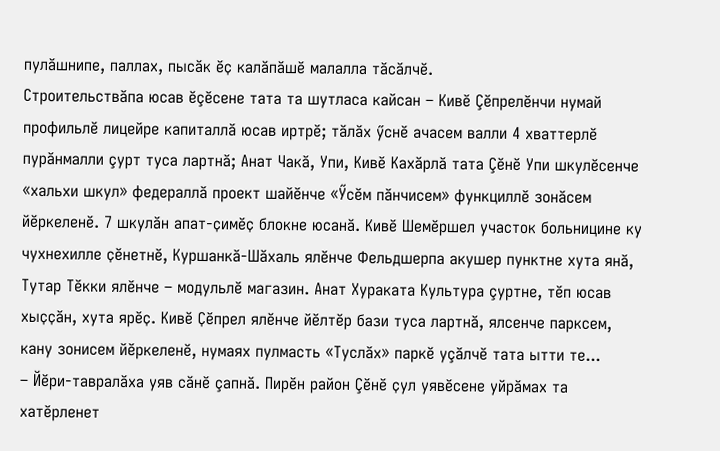пулӑшнипе, паллах, пысӑк ӗҫ калӑпӑшӗ малалла тӑсӑлчӗ.
Строительствăпа юсав ӗçӗсене тата та шутласа кайсан – Кивӗ Çӗпрелӗнчи нумай профильлӗ лицейре капиталлă юсав иртрӗ; тăлăх ӳснӗ ачасем валли 4 хваттерлӗ пурăнмалли çурт туса лартнă; Анат Чакă, Упи, Кивӗ Кахăрлă тата Çӗнӗ Упи шкулӗсенче «хальхи шкул» федераллă проект шайӗнче «Ӳсӗм пӑнчисем» функциллӗ зонӑсем йӗркеленӗ. 7 шкулăн апат-ҫимӗҫ блокне юсанă. Кивӗ Шемӗршел участок больницине ку чухнехилле ҫӗнетнӗ, Куршанкă-Шăхаль ялӗнче Фельдшерпа акушер пунктне хута янӑ, Тутар Тӗкки ялӗнче – модульлӗ магазин. Анат Хураката Культура çуртне, тӗп юсав хыҫҫӑн, хута ярӗҫ. Кивӗ Ҫӗпрел ялӗнче йӗлтӗр бази туса лартнӑ, ялсенче парксем, кану зонисем йӗркеленӗ, нумаях пулмасть «Туслăх» паркӗ уçăлчӗ тата ытти те...
– Йӗри-тавралăха уяв сăнӗ çапнă. Пирӗн район Çӗнӗ ҫул уявӗсене уйрӑмах та хатӗрленет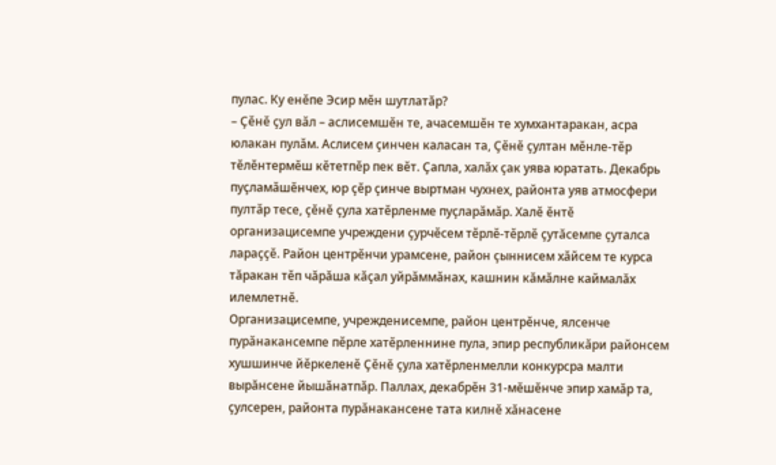пулас. Ку енӗпе Эсир мӗн шутлатăр?
– Ҫӗнӗ ҫул вӑл – аслисемшӗн те, ачасемшӗн те хумхантаракан, асра юлакан пулӑм. Аслисем çинчен каласан та, Çӗнӗ ҫултан мӗнле-тӗр тӗлӗнтермӗш кӗтетпӗр пек вӗт. Ҫапла, халӑх ҫак уява юратать. Декабрь пуҫламӑшӗнчех, юр ҫӗр ҫинче выртман чухнех, районта уяв атмосфери пултӑр тесе, ҫӗнӗ ҫула хатӗрленме пуҫларӑмӑр. Халӗ ӗнтӗ организацисемпе учреждени ҫурчӗсем тӗрлӗ-тӗрлӗ çутăсемпе ҫуталса лараççӗ. Район центрӗнчи урамсене, район ҫыннисем хӑйсем те курса тăракан тӗп чăрăша кӑҫал уйрӑммӑнах, кашнин кӑмӑлне каймалăх илемлетнӗ.
Организацисемпе, учрежденисемпе, район центрӗнче, ялсенче пурӑнакансемпе пӗрле хатӗрленнине пула, эпир республикӑри районсем хушшинче йӗркеленӗ Ҫӗнӗ ҫула хатӗрленмелли конкурсра малти вырăнсене йышӑнатпӑр. Паллах, декабрӗн 31-мӗшӗнче эпир хамӑр та, çулсерен, районта пурӑнакансене тата килнӗ хӑнасене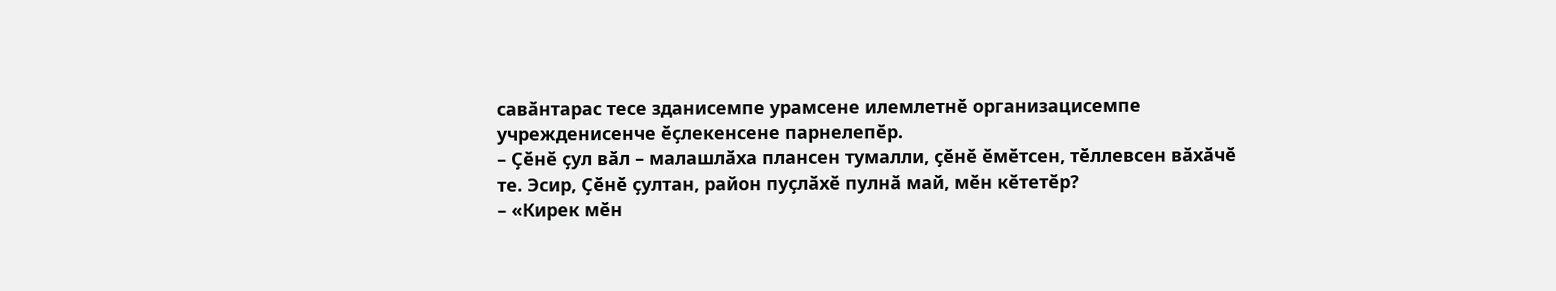савӑнтарас тесе зданисемпе урамсене илемлетнӗ организацисемпе учрежденисенче ӗҫлекенсене парнелепӗр.
– Ҫӗнӗ ҫул вӑл – малашлӑха плансен тумалли, ҫӗнӗ ӗмӗтсен, тӗллевсен вӑхӑчӗ те. Эсир, Ҫӗнӗ ҫултан, район пуҫлӑхӗ пулнӑ май, мӗн кӗтетӗр?
– «Кирек мӗн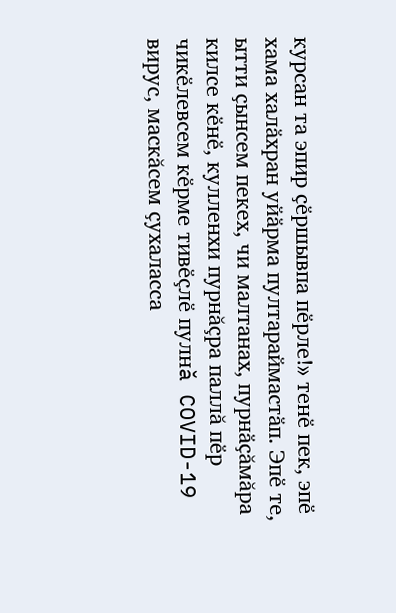курсан та эпир ҫӗршывпа пӗрле!» тенӗ пек, эпӗ хама халӑхран уйӑрма пултараймастӑп. Эпӗ те, ытти ҫынсем пекех, чи малтанах, пурнӑҫăмăра килсе кӗнӗ, кулленхи пурнăçра паллă пӗр чикӗлевсем кӗрме тивӗçлӗ пулнă COVID-19 вирус, маскăсем ҫухаласса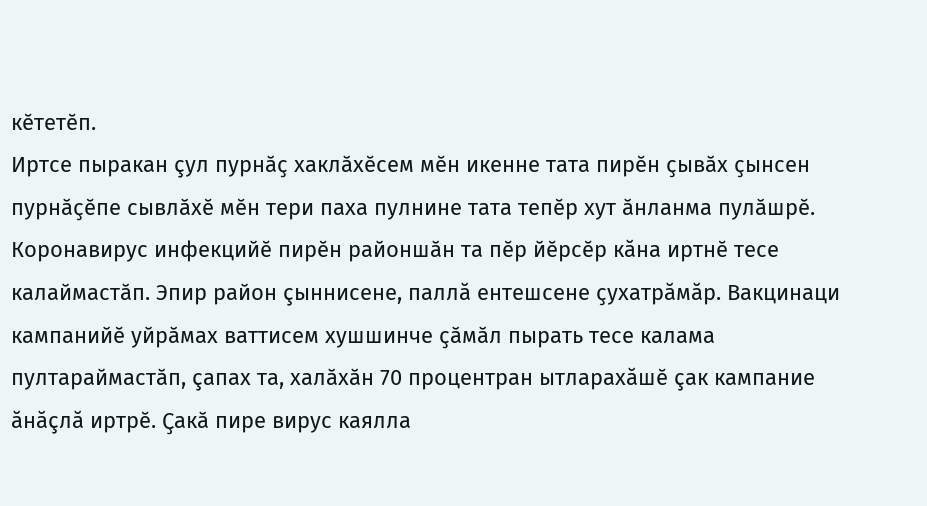кӗтетӗп.
Иртсе пыракан çул пурнӑҫ хаклӑхӗсем мӗн икенне тата пирӗн ҫывӑх ҫынсен пурнӑҫӗпе сывлӑхӗ мӗн тери паха пулнине тата тепӗр хут ӑнланма пулӑшрӗ.
Коронавирус инфекцийӗ пирӗн районшӑн та пӗр йӗрсӗр кăна иртнӗ тесе калаймастӑп. Эпир район çыннисене, паллă ентешсене ҫухатрăмăр. Вакцинаци кампанийӗ уйрӑмах ваттисем хушшинче ҫӑмӑл пырать тесе калама пултараймастӑп, çапах та, халӑхӑн 70 процентран ытларахăшӗ çак кампание ăнăçлă иртрӗ. Ҫакӑ пире вирус каялла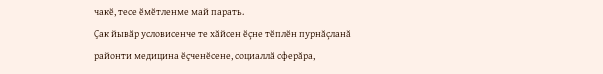чакӗ, тесе ӗмӗтленме май парать.
Ҫак йывӑр условисенче те хăйсен ӗçне тӗплӗн пурнăçланă районти медицина ӗҫченӗсене, социаллӑ сферăра,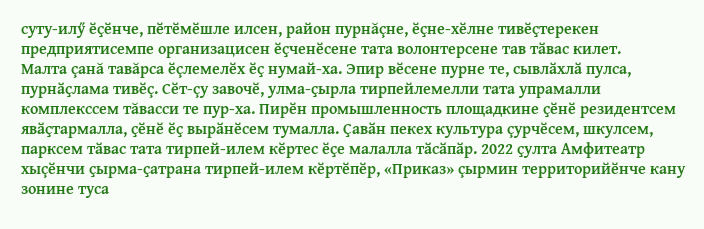суту-илӳ ӗҫӗнче, пӗтӗмӗшле илсен, район пурнăçне, ӗҫне-хӗлне тивӗҫтерекен предприятисемпе организацисен ӗҫченӗсене тата волонтерсене тав тӑвас килет.
Малта çанă тавăрса ӗçлемелӗх ӗҫ нумай-ха. Эпир вӗсене пурне те, сывлӑхлӑ пулса, пурнӑҫлама тивӗç. Сӗт-çу завочӗ, улма-ҫырла тирпейлемелли тата упрамалли комплекссем тăвасси те пур-ха. Пирӗн промышленность площадкине ҫӗнӗ резидентсем явӑҫтармалла, ҫӗнӗ ӗҫ вырӑнӗсем тумалла. Ҫавӑн пекех культура çурчӗсем, шкулсем, парксем тӑвас тата тирпей-илем кӗртес ӗҫе малалла тӑсӑпӑр. 2022 ҫулта Амфитеатр хыçӗнчи ҫырма-ҫатрана тирпей-илем кӗртӗпӗр, «Приказ» çырмин территорийӗнче кану зонине туса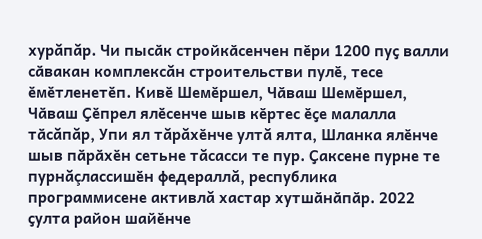хурăпăр. Чи пысӑк стройкӑсенчен пӗри 1200 пуҫ валли сӑвакан комплексăн строительстви пулӗ, тесе ӗмӗтленетӗп. Кивӗ Шемӗршел, Чӑваш Шемӗршел, Чӑваш Ҫӗпрел ялӗсенче шыв кӗртес ӗҫе малалла тӑсăпăр, Упи ял тăрăхӗнче ултă ялта, Шланка ялӗнче шыв пӑрӑхӗн сетьне тăсасси те пур. Ҫаксене пурне те пурнăçлассишӗн федераллă, республика программисене активлă хастар хутшӑнӑпӑр. 2022 ҫулта район шайӗнче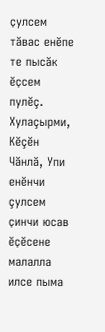ҫулсем тӑвас енӗпе те пысӑк ӗҫсем пулӗç. Хулаçырми, Кӗçӗн Чăнлă, Упи енӗнчи çулсем ҫинчи юсав ӗҫӗсене малалла илсе пыма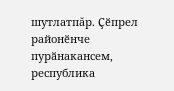шутлатпăр. Ҫӗпрел районӗнче пурӑнакансем, республика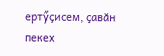ертӳҫисем, ҫавӑн пекех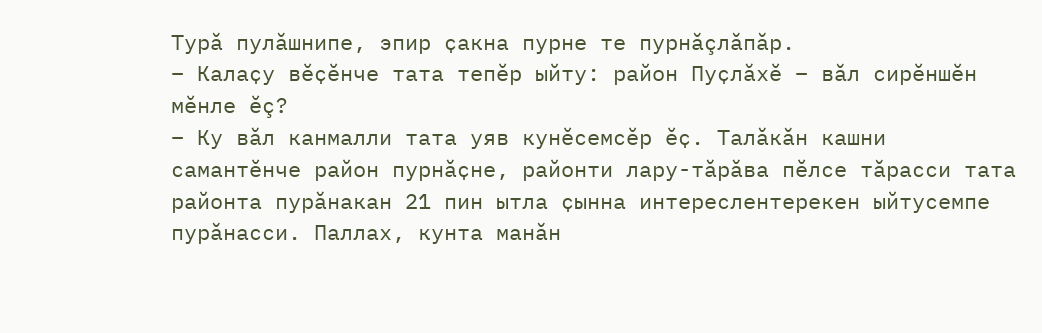Турă пулăшнипе, эпир ҫакна пурне те пурнăçлăпăр.
– Калаҫу вӗҫӗнче тата тепӗр ыйту: район Пуҫлӑхӗ – вăл сирӗншӗн мӗнле ӗç?
– Ку вӑл канмалли тата уяв кунӗсемсӗр ӗҫ. Талӑкăн кашни самантӗнче район пурнӑҫне, районти лару-тӑрӑва пӗлсе тăрасси тата районта пурӑнакан 21 пин ытла ҫынна интереслентерекен ыйтусемпе пурăнасси. Паллах, кунта манăн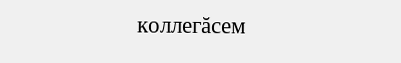коллегăсем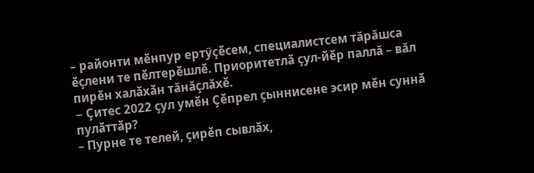– районти мӗнпур ертӳҫӗсем, специалистсем тăрăшса ӗҫлени те пӗлтерӗшлӗ. Приоритетлӑ ҫул-йӗр паллă – вăл пирӗн халӑхӑн тăнăçлăхӗ.
– Çитес 2022 ҫул умӗн Çӗпрел ҫыннисене эсир мӗн суннӑ пулӑттӑр?
– Пурне те телей, ҫирӗп сывлӑх,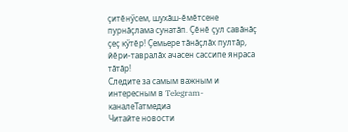ҫитӗнӳсем, шухăш-ӗмӗтсене пурнӑҫлама сунатӑп. Ҫӗнӗ ҫул савӑнӑҫ ҫеҫ кӳтӗр! Ҫемьере тӑнӑҫлӑх пултăр, йӗри-тавралăх ачасен сассипе янраса тăтăр!
Следите за самым важным и интересным в Telegram-каналеТатмедиа
Читайте новости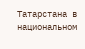Татарстана в национальном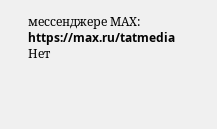мессенджере MАХ: https://max.ru/tatmedia
Нет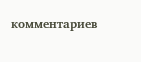комментариев